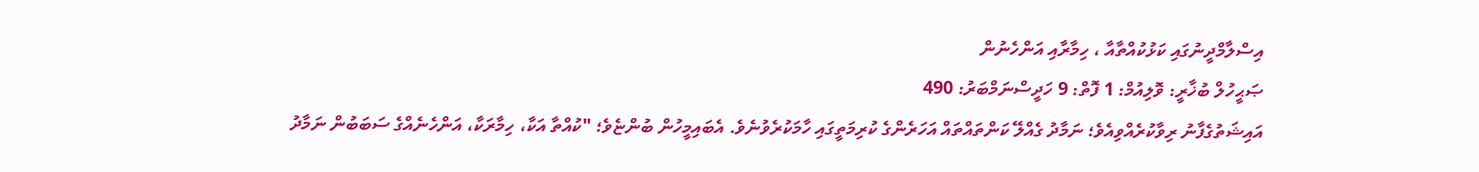އިސްލާމްދީނުގައި ކަޅުކުއްތާއާ ، ހިމާރާއި އަންހެނުން
ޞަޙީހުލް ބުޚާރީ: ވޮލިއުމް: 1 ފޮތް: 9 ހަދީސްނަމްބަރު: 490
އައިޝަތުގެފާނު ރިވާކުރެއްވިއެވެ؛ ނަމާދު ގެއްލޭ ކަންތައްތައް އަހަރެންގެ ކުރިމަތީގައި ހާމަކުރެވުނެވެ. އެބައިމީހުން ބުންޏެވެ؛ "ކުއްތާ އަކާ، ހިމާރަކާ، އަންހެނެއްގެ ސަބަބުން ނަމާދު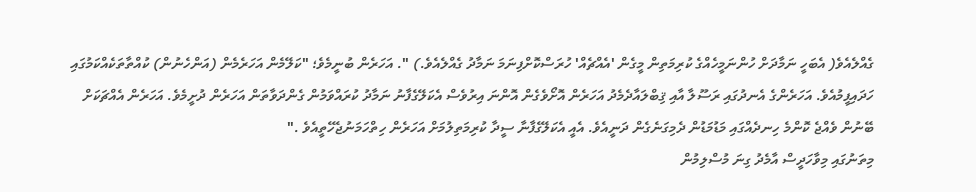ގެއްލެއެވެ( އެބަހީ ނަމާދަށް ހުންނަމީހެއްގެ ކުރިމަތިން މީގެން 'އެއްޗެއް' ހުރަސްކޮށްފިނަމަ ނަމާދު ގެއްލެއެވެ.) ". އަހަރެން ބުނީމެވެ؛ "ކަލޭމެން އަހަރެމެން (އަންހެނުން) ކުއްތާތަކެއްކަމުގައި ހަދައިފީމުއެވެ. އަހަރެންގެ އެނދުގައި ރަސޫލާ އާއި ޤިބްލައާދެމެދު އަހަރެން އޮށޯވެގެން އޮންނަ އިރުވެސް އެކަލޭގެފާނު ނަމާދު ކުރައްވަމުން ގެންދަވާތަން އަހަރެން ދުށީމެވެ. އަހަރެން އެއްޗަކަށް ބޭނުން ވެއްޖެ ކޮންމެ ހިނދެއްގައި މަޑުމަޑުން ދެމިގަނެގެން ދަނީއެވެ. އެއީ އެކަލޭގެފާނާ ސީދާ ކުރިމަތިލުމަށް އަހަރެން ހިތްހަމަނުޖެހޭތީއެވެ ."
މިތަނުގައި މިވާހަދީސް އާމެދު ގިނަ މުސްލިމުން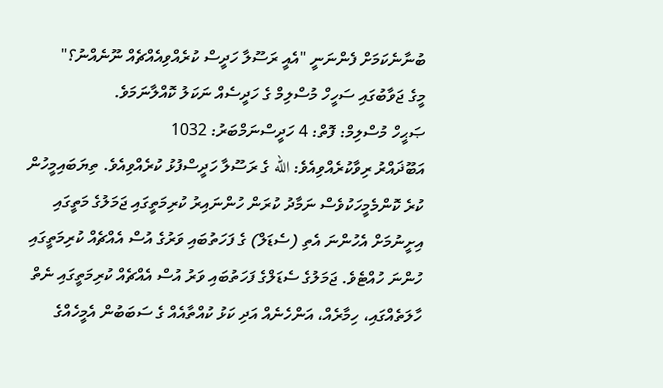ބުނާނެކަމަށް ފެންނަނީ "އެއީ ރަސޫލާ ހަދީސް ކުރެއްވިއެއްޗެއް ނޫނެއްނު؟"
މީގެ ޖަވާބުގައި ސަހީހް މުސްލިމް ގެ ހަދީސެއް ނަކަލު ކޮއްލާނަމަވެ.
ޞަޙީހް މުސްލިމް: ފޮތް: 4 ހަދީސްނަމްބަރު: 1032
އަބޫޛައްރު ރިވާކުރެއްވިއެވެ: الله ގެ ރަސޫލާ ހަދީސްފުޅު ކުރެއްވިއެވެ. ތިޔަބައިމީހުން ކުރެ ކޮންމެމީހަކުވެސް ނަމާދު ކުރަން ހުންނައިރު ކުރިމަތީގައި ޖަމަލުގެ މަތީގައި އިށީނުމަށް އެހުންނަ އެތި (ސެޑަލް) ގެ ފަހަތުބައި ވަރުގެ އުސް އެއްޗެއް ކުރިމަތީގައި ހުންނަ ހުއްޓެވެ. ޖަމަލުގެ ސެޑަލްގެ ފަހަތުބައި ވަރު އުސް އެއްޗެއް ކުރިމަތީގައި ނެތް ހާލަތެއްގައި، ހިމާރެއް، އަންހެނެއް އަދި ކަޅު ކުއްތާއެއް ގެ ސަބަބުން އެމީހެއްގެ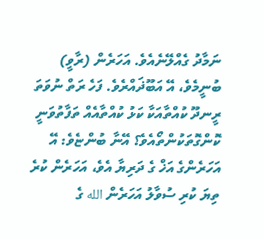ނަމާދު ގެއްލޭނެއެވެ. އަހަރެން (ރާވީ) ބުނީމެވެ، އޭ އަބޫޛައްރެވެ. ފަހެ ރަތް ނުވަތަ ރީނދޫ ކުއްތާއަކާ ކަޅު ކުއްތާއެއް ތަފާތުވަނީ ކޮންގޮތަކުންތޯއެވެ؟ އޭނާ ބުންޏެވެ: އޭ އަހަރެންގެ އަޚް ގެ ދަރިޔާ އެވެ، އަހަރެން ކުރެ ތިޔަ ކުރި ސުވާލު އަހަރެން الله ގެ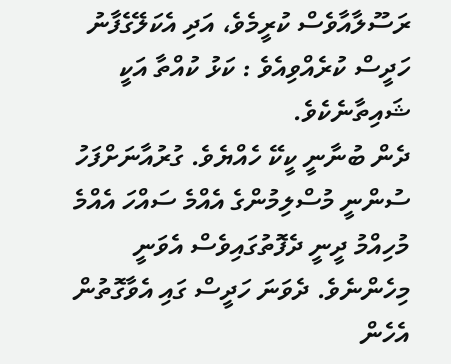ރަސޫލާއާވެސް ކުރީމެވެ، އަދި އެކަލޭގެފާނު ހަދީސް ކުރެއްވިއެވެ : ކަޅު ކުއްތާ އަކީ ޝައިތާނެކެވެ.
ދެން ބުނާނީ ކީކޭ ހެއްޔެވެ. ގުރުއާނަށްފަހު ސުންނީ މުސްލިމުންގެ އެއްމެ ސައްހަ އެއްމެ މުހިއްމު ދީނީ ދެފޮތުގައިވެސް އެވަނީ މިހެންނެވެ. ދެވަނަ ހަދީސް ގައި އެވާގޮތުން އެހެން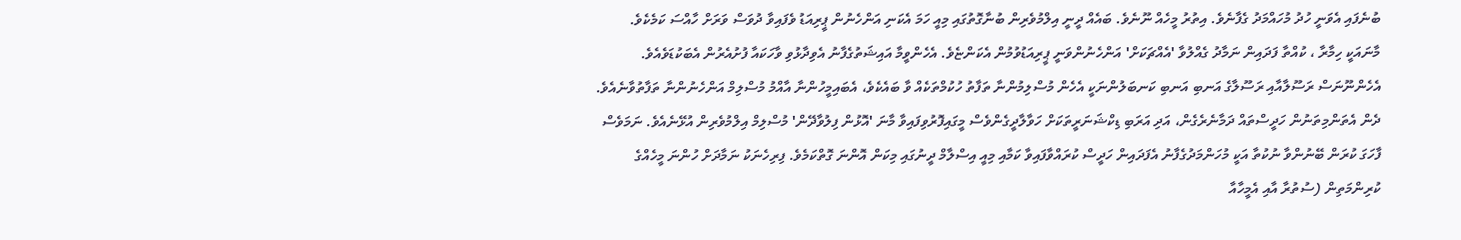ބުނެފައި އެވަނީ ހުދު މުހައްމަދު ގެފާނެވެ. އިތުރު މީހެއް ނޫނެވެ. ބައެއް ދީނީ އިލްމުވެރިން ބުނާގޮތުގައި މިއީ ހަމަ އެކަނި އަންހެނުން ޕީރިއަޑު ވެފައިވާ ދުވަސް ވަރަށް ހާއްސަ ކަމެކެވެ. މާނައަކީ ހިމާރާ ، ކުއްތާ ފަދައިން ނަމާދު ގެއްލުވާ 'އެއްޗަކަށް' އަންހެނުންވަނީ ޕީރިއަޑުވުމުން އެކަންޏެވެ. އެހެންވީމާ އައިޝަތުގެފާނު އެވިދާޅުވި ވާހަކައާ ފުށުއެރުން އެބަކުޑަވެއެވެ. އެހެންނޫނަސް ރަސޫލާއާއި ރަސޫލާގެ އަނބި އަނބި ކަނބަލުންނަކީ އެހެން މުސްލިމުންނާ ތަފާތު ހުކުމްތަކެއް ވާ ބައެކެވެ، އެބައިމީހުންނާ އާއްމު މުސްލިމް އަންހެނުންނާ ތަފާތުވާނެއެވެ.
ދެން އެތަންމިތަނުން ހަދީސްތައް ދަމާނެރެގެން، އަދި އަރަބި ޑިކްޝަނަރީތަކަށް ހަވާލާދީގެންވެސް މީގައިފޮރުވިފައިވާ މާނަ 'އޮޅުން ފިލުވާދޭން' މުސްލިމް އިލްމުވެރިން އުޅޭނެއެވެ. ނަމަވެސް ފާހަގަ ކުރަން ބޭނުންވާ ނުކުތާ އަކީ މުހަންމަދުގެފާނު އެފަދައިން ހަދީސް ކުރައްވާފައިވާ ކަމާއި މިއީ އިސްލާމް ދީނުގައި މިކަން އޮންނަ ގޮތްކަމެވެ. ފިރިހެނަކު ނަމާދަށް ހުންނަ މީހެއްގެ ކުރިންމަތިން (ސުތުރާ އާއި އެމީހާއާ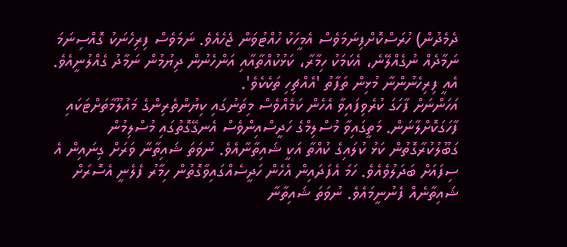ދެމެދުން) ހުރަސްކޮށްފިނަމަވެސް އެމީހަކު ހުއްޓުވަން ޖެހެއެވެ. ނަމަވެސް ފިރިހެނަކު ގޮއްސިނަމަ ނަމާދެއް ނުގެއްލޭނެ، އެކަމަކު ހިމާރާ، ކަޅުކުއްތާއާއި އަންހެނުން ދިޔުމުން ނަމާދު ގެއްލުނީއެވެ. އެއީ ފިރިހެނުންނާ މުޅިން ތަފާތު 'އެއްޗިހި ތަކެކެވެ'.
އަހަންނަށް ފާހަގަ ކުރެވިފައިވާ އެހެން ކަމެއްވެސް މިތަނުގައި ކިޔުންތެރިންގެ މައުލޫމާތަށްޓަކައި ފާހަގަކޮށްލާނަން. މަތީގައިވާ މުސްލިމްގެ ހަދީސްއިންވެސް އެނގޭގޮތުގައި މުސްލިމުން ގަބޫލުކުރާގޮތުން ކަޅު ކުލައިގެ ކުއްތާ އަކީ ޝައިތާނާއެވެ. ނުވަތަ ޝައިތާނާ ވަރަށް ގިނައިން އެ ސިފައަށް ބަދަލުވެއެވެ. ހަމަ އެފަދައިން އެހެން ހަދީސެއްގައިވާގޮތުން ހިމާރު ފެލެނީ އެސޮރަށް ޝައިތާނެއް ފެނުނީމައެވެ. ނުވަތަ ޝައިތާނާ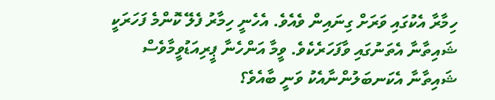ހިމާރާ އެކުގައި ވަރަށް ގިނައިން ވެއެވެ. އެހެނީ ހިމާރު ފެލޭ ކޮންމެ ފަހަރަކީ ޝައިތާނާ އެތަނުގައި ވާފަހަރެކެވެ. ވީމާ އަންހެނާ ޕީރިއަޑުވީމާވެސް ޝައިތާނާ އެކަނބަލުންނާއެކު ވަނީ ބާއެވެ؟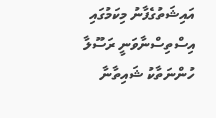އައިޝަތުގެފާނު މިކަމުގައި އިސްތިސްނާވަނީ ރަސޫލާ ހުންނަތާކު ޝައިތާނާ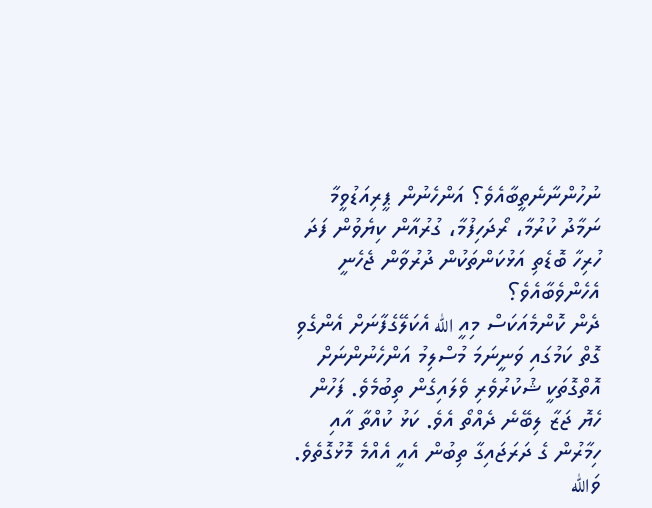ނުހުންނާނެތީބާއެވެ؟ އަންހެނުން ޕީރިއަޑުވީމާ ނަމާދު ކުރުމާ، ރޯދަހިފުމާ، ގުރުއާން ކިޔެވުން ފަދަ ހުރިހާ ބޮޑެތި އަޅުކަންތަކުން ދުރުވާން ޖެހެނީ އެހެންވެބާއެވެ؟
ދެން ކޮންމެއަކަސް މިއީ الله އެކަލޭގެފާނަށް އެންގެވި ގޮތް ކަމުގައި ވަނީނަމަ މުސްލިމު އަންހެނުންނަށް އޮތްގޮތަކީ ޝުކުރުވެރި ވެލައިގެން ތިބުމެވެ. ފަހުން ހެޔޮ ޖަޒާ ލިބޭނެ ދެއްތޯ އެވެ. ކަޅު ކުއްތާ އާއި ހިމާރުން ގެ ދަރަޖައިގާ ތިބުން އެއީ އެއްމެ މޮޅުގޮތެވެ. ވަالله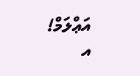އަޢްލަމް!
އ